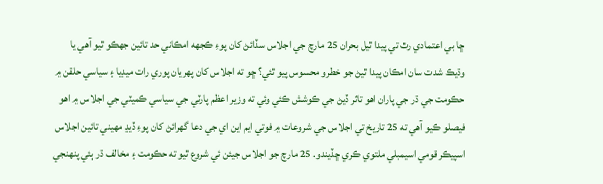ڇا بي اعتمادي رٿ تي پيدا ٿيل بحران 25 مارچ جي اجلاس سڏائڻ کان پوءِ ڪجھه امڪاني حد تائين جھڪو ٿيو آهي يا وڌيڪ شدت سان امڪان پيدا ٿيڻ جو خطرو محسوس پيو ٿئي؟ ڇو ته اجلاس کان پهريان پوري رات ميڊيا ۽ سياسي حلقن ۾ حڪومت جي ڌر جي پاران اهو تاثر ڏيڻ جي ڪوشش ڪئي وئي ته وزير اعظم پارٽي جي سياسي ڪميٽي جي اجلاس ۾ اهو فيصلو ڪيو آهي ته 25 تاريخ تي اجلاس جي شروعات ۾ فوتي ايم اين اي جي دعا گھرائڻ کان پوءِ ڏيڍ مهيني تائين اجلاس اسپيڪر قومي اسيمبلي ملتوي ڪري ڇڏيندو. 25 مارچ جو اجلاس جيئن ئي شروع ٿيو ته حڪومت ۽ مخالف ڌر ٻئي پنهنجي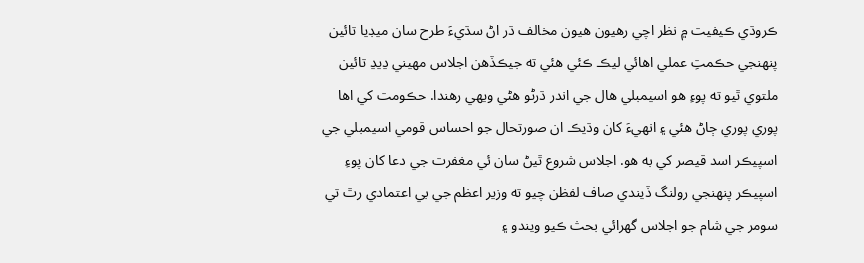ڪروڌي ڪيفيت ۾ نظر اچي رهيون هيون مخالف ڌر اڻ سڌيءَ طرح سان ميڊيا تائين پنهنجي حڪمتِ عملي اهائي ليڪ ڪئي هئي ته جيڪڏهن اجلاس مهيني ڍيڍ تائين ملتوي ٿيو ته پوءِ هو اسيمبلي هال جي اندر ڌرڻو هڻي ويهي رهندا. حڪومت کي اها پوري پوري ڄاڻ هئي ۽ انهيءَ کان وڌيڪ ان صورتحال جو احساس قومي اسيمبلي جي اسپيڪر اسد قيصر کي به هو. اجلاس شروع ٿيڻ سان ئي مغفرت جي دعا کان پوءِ اسپيڪر پنهنجي رولنگ ڏيندي صاف لفظن چيو ته وزير اعظم جي بي اعتمادي رٿ تي سومر جي شام جو اجلاس گھرائي بحث ڪيو ويندو ۽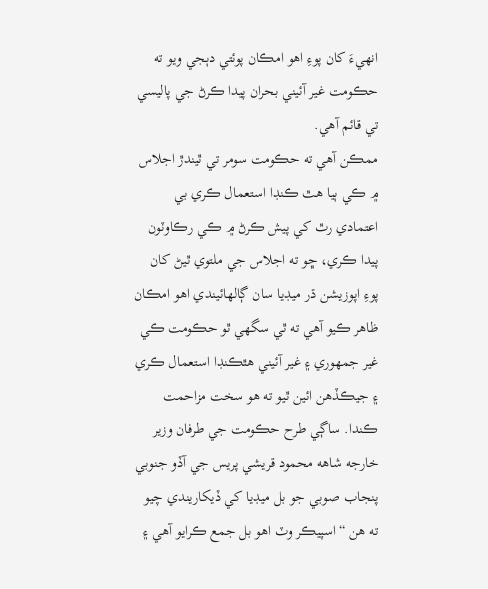انهيءَ کان پوءِ اهو امڪان پوئتي دٻجي ويو ته حڪومت غير آئيني بحران پيدا ڪرڻ جي پاليسي تي قائم آهي.
ممڪن آهي ته حڪومت سومر تي ٿيندڙ اجلاس ۾ ڪي ٻيا هٿ ڪنڊا استعمال ڪري بي اعتمادي رٿ کي پيش ڪرڻ ۾ ڪي رڪاوٽون پيدا ڪري، ڇو ته اجلاس جي ملتوي ٿيڻ کان پوءِ اپوزيشن ڌر ميڊيا سان ڳالهائيندي اهو امڪان ظاهر ڪيو آهي ته ٿي سگھي ٿو حڪومت ڪي غير جمهوري ۽ غير آئيني هٿڪنڊا استعمال ڪري ۽ جيڪڏهن ائين ٿيو ته هو سخت مزاحمت ڪندا. ساڳي طرح حڪومت جي طرفان وزير خارجه شاھه محمود قريشي پريس جي آڏو جنوبي پنجاب صوبي جو بل ميڊيا کي ڏيکاريندي چيو ته هن “اسپيڪر وٽ اهو بل جمع ڪرايو آهي ۽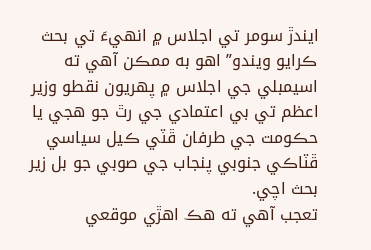ايندڙ سومر تي اجلاس ۾ انهيءَ تي بحث ڪرايو ويندو” اهو به ممڪن آهي ته اسيمبلي جي اجلاس ۾ پهريون نقطو وزير اعظم تي بي اعتمادي جي رٿ جو هجي يا حڪومت جي طرفان ڦٽي ڪيل سياسي ڦٽاڪي جنوبي پنجاب جي صوبي جو بل زير بحث اچي.
تعجب آهي ته هڪ اهڙي موقعي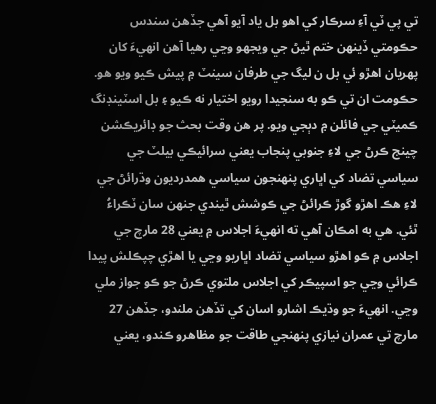تي پي ٽي آءِ سرڪار کي اهو بل ياد آيو آهي جڏهن سندس حڪومتي ڏينهن ختم ٿيڻ جي ويجھو وڃي رهيا آهن انهيءَ کان پهريان اهڙو ئي بل ن ليگ جي طرفان سينٽ ۾ پيش ڪيو ويو هو. حڪومت ان تي ڪو به سنجيدا رويو اختيار نه ڪيو ۽ بل اسٽينڊنگ ڪميٽي جي فائلن ۾ دٻجي ويو. پر هن وقت بحث جو ڊائريڪشن چينج ڪرڻ جي لاءِ جنوبي پنجاب يعني سرائيڪي بيلٽ جي سياسي تضاد کي اڀاري پنهنجون سياسي همدرديون وڌرائڻ جي لاءِ هڪ اهڙو گوڙ ڪرائڻ جي ڪوشش ٿيندي جنهن سان ٽڪراءُ ٿئي. هي به امڪان آهي ته انهيءَ اجلاس ۾ يعني 28 مارچ جي اجلاس ۾ ڪو اهڙو سياسي تضاد اڀاريو وڃي يا اهڙي چپڪلش پيدا ڪرائي وڃي جو اسپيڪر کي اجلاس ملتوي ڪرڻ جو ڪو جواز ملي وڃي. انهيءَ جو وڌيڪ اشارو اسان کي تڏهن ملندو، جڏهن 27 مارچ تي عمران نيازي پنهنجي طاقت جو مظاهرو ڪندو، يعني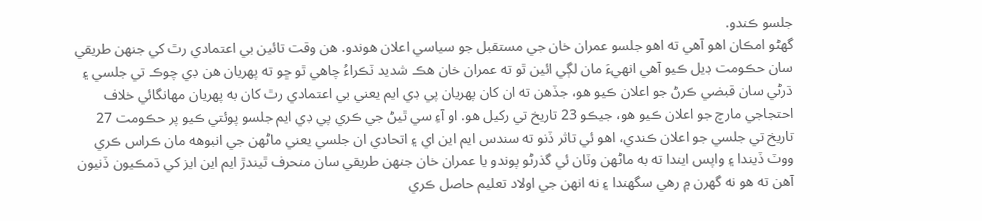جلسو ڪندو.
گھڻو امڪان اهو آهي ته اهو جلسو عمران خان جي مستقبل جو سياسي اعلان هوندو. هن وقت تائين بي اعتمادي رٿ کي جنهن طريقي سان حڪومت ڊيل ڪيو آهي انهيءَ مان لڳي ائين ٿو ته عمران خان هڪ شديد ٽڪراءُ چاهي ٿو ڇو ته پهريان هن ڊي چوڪ تي جلسي ۽ ڌرڻي سان قبضي ڪرڻ جو اعلان ڪيو هو، جڏهن ته ان کان پهريان پي ڊي ايم يعني بي اعتمادي رٿ کان به پهريان مهانگائي خلاف احتجاجي مارچ جو اعلان ڪيو هو، جيڪو 23 تاريخ تي رکيل هو. او آءِ سي ٿيڻ جي ڪري پي ڊي ايم جلسو پوئتي ڪيو پر حڪومت 27 تاريخ تي جلسي جو اعلان ڪندي، اهو ئي تاثر ڏنو ته سندس ايم اين اي ۽ اتحادي ان جلسي يعني ماڻهن جي انبوھه مان ڪراس ڪري ووٽ ڏيندا ۽ واپس ايندا ته به ماڻهن وٽان ئي گذرڻو پوندو يا عمران خان جنهن طريقي سان منحرف ٿيندڙ ايم اين ايز کي ڌمڪيون ڏنيون آهن ته هو نه گھرن ۾ رهي سگھندا ۽ نه انهن جي اولاد تعليم حاصل ڪري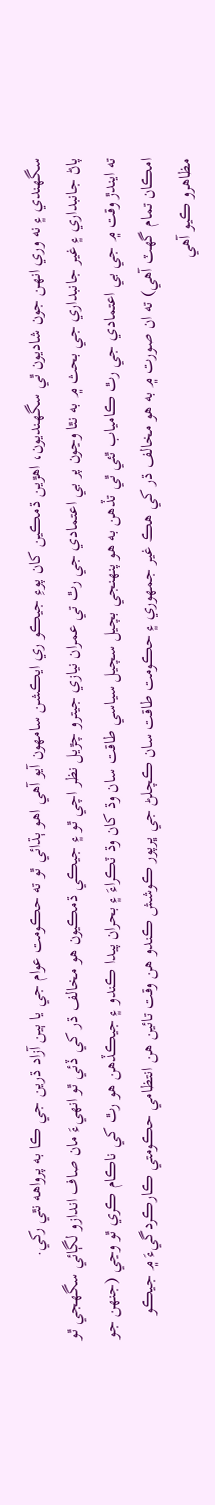سگھندي ۽ نه وري انهن جون شاديون ٿي سگھنديون، اهڙين ڌمڪين کان پوءِ جيڪو ري ايڪشن سامهون آيو آهي اهو ٻڌائي ٿو ته حڪومت عوام جي يا ٻين آزاد ڌرين جي ڪا به پرواھه نٿي رکي.
پاڻ جانبداري ۽ غير جانبداري جي بحث ۾ به نٿا وڃون پر بي اعتمادي جي رٿ تي عمران نيازي جيترو چڙيل نظر اچي ٿو ۽ جيڪي ڌمڪيون هو مخالف ڌر کي ڏئي ٿو انهيءَ مان صاف اندازو لڳائي سگھجي ٿو ته ايندڙ وقت ۾ جي بي اعتمادي جي رٿ ڪامياب ٿئي ٿي تڏهن به هو پنهنجي بچيل سچيل سياسي طاقت سان وڌ کان وڌ ٽڪراءَ ۽ بحران پيدا ڪندو ۽ جيڪڏهن هو رٿ کي ناڪام ڪري ٿو وڃي (جنهن جو امڪان تمام گھٽ آهي) ته ان صورت ۾ به هو مخالف ڌر کي هڪ غير جمهوري ۽ حڪومت طاقت سان ڪچلڻ جي ڀرپور ڪوشش ڪندو هن وقت تائين هن انتظامي حڪومتي ڪارڪردگيءَ ۾ جيڪو مظاهرو ڪيو آهي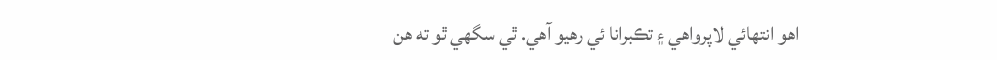اهو انتهائي لاپرواهي ۽ تڪبرانا ئي رهيو آهي. ٿي سگھي ٿو ته هن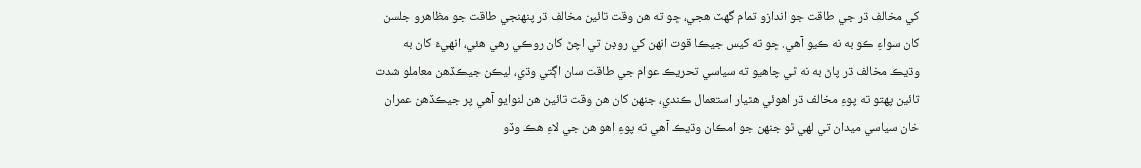کي مخالف ڌر جي طاقت جو اندازو تمام گھٽ هجي، ڇو ته هن وقت تائين مخالف ڌر پنهنجي طاقت جو مظاهرو جلسن کان سواءِ ڪو به نه ڪيو آهي. ڇو ته کيس جيڪا قوت انهن کي روڊن تي اچڻ کان روڪي رهي هئي، انهيءَ کان به وڌيڪ مخالف ڌر پاڻ به نه ٿي چاهيو ته سياسي تحريڪ عوام جي طاقت سان اڳتي وڌي، ليڪن جيڪڏهن معاملو شدت تائين پهتو ته پوءِ مخالف ڌر اهوئي هٿيار استعمال ڪندي، جنهن کان هن وقت تائين هن لنوايو آهي پر جيڪڏهن عمران خان سياسي ميدان تي لهي ٿو جنهن جو امڪان وڌيڪ آهي ته پوءِ اهو هن جي لاءِ هڪ وڏو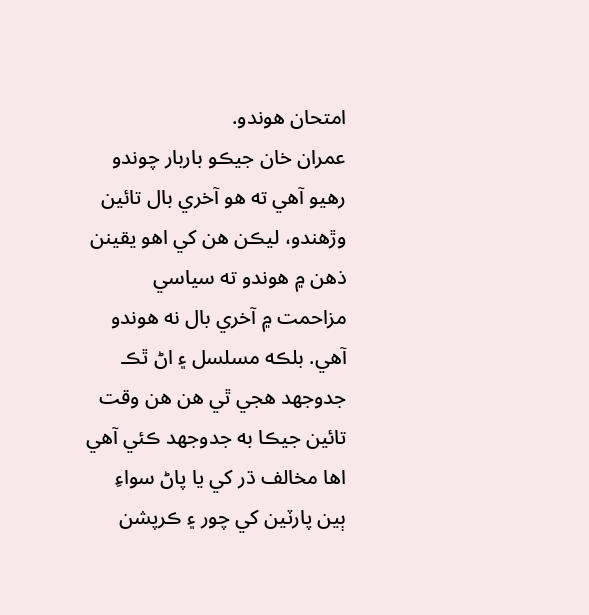امتحان هوندو.
عمران خان جيڪو باربار چوندو رهيو آهي ته هو آخري بال تائين وڙهندو، ليڪن هن کي اهو يقينن ذهن ۾ هوندو ته سياسي مزاحمت ۾ آخري بال نه هوندو آهي. بلڪه مسلسل ۽ اڻ ٿڪ جدوجهد هجي ٿي هن هن وقت تائين جيڪا به جدوجهد ڪئي آهي اها مخالف ڌر کي يا پاڻ سواءِ ٻين پارٽين کي چور ۽ ڪرپشن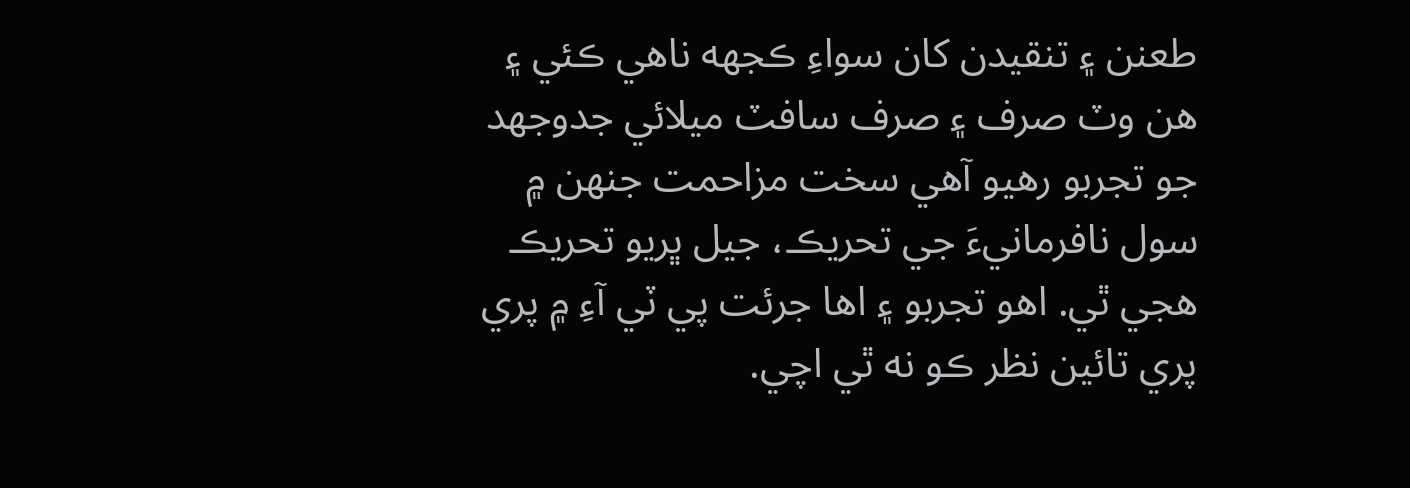طعنن ۽ تنقيدن کان سواءِ ڪجھه ناهي ڪئي ۽ هن وٽ صرف ۽ صرف سافٽ ميلائي جدوجهد جو تجربو رهيو آهي سخت مزاحمت جنهن ۾ سول نافرمانيءَ جي تحريڪ، جيل ڀريو تحريڪ هجي ٿي. اهو تجربو ۽ اها جرئت پي ٽي آءِ ۾ پري پري تائين نظر ڪو نه ٿي اچي.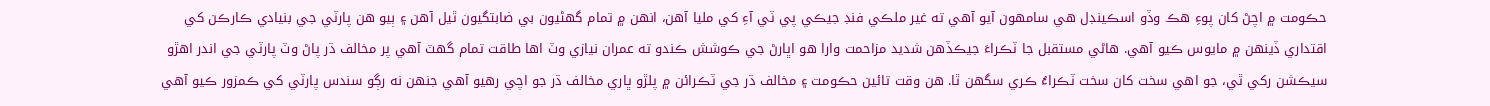حڪومت ۾ اچڻ کان پوءِ هڪ وڏو اسڪينڊل هي سامهون آيو آهي ته غير ملڪي فنڊ جيڪي پي ٽي آءِ کي مليا آهن، انهن ۾ تمام گھڻيون بي ضابتگيون ٿيل آهن ۽ ٻيو هن پارٽي جي بنيادي ڪارڪن کي اقتداري ڏينهن ۾ مايوس ڪيو آهي. هاڻي مستقبل جا ٽڪراءَ جيڪڏهن شديد مزاحمت وارا هو اڀارڻ جي ڪوشش ڪندو ته عمران نيازي وٽ اها طاقت تمام گھٽ آهي پر مخالف ڌر پاڻ وٽ پارٽي جي اندر اهڙو سيڪشن رکي ٿي، جو اهي سخت کان سخت ٽڪراءُ ڪري سگھن ٿا. هن وقت تائين حڪومت ۽ مخالف ڌر جي ٽڪرائن ۾ پلڙو ڀاري مخالف ڌر جو اچي رهيو آهي جنهن نه رڳو سندس پارٽي کي ڪمزور ڪيو آهي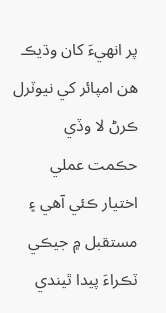پر انهيءَ کان وڌيڪ هن امپائر کي نيوٽرل ڪرڻ لا وڏي حڪمت عملي اختيار ڪئي آهي ۽ مستقبل ۾ جيڪي ٽڪراءَ پيدا ٿيندي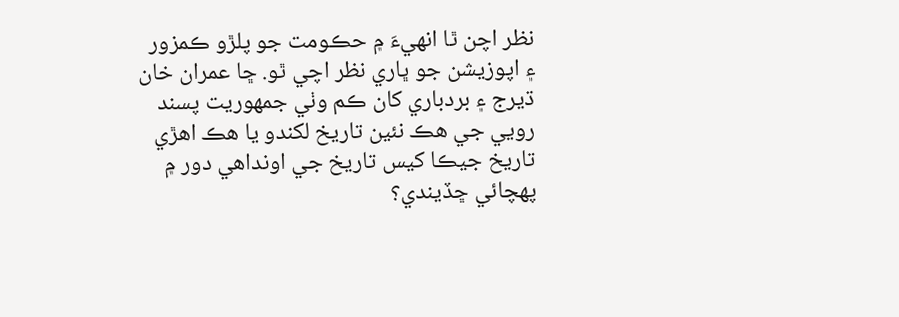نظر اچن ٿا انهيءَ ۾ حڪومت جو پلڙو ڪمزور ۽ اپوزيشن جو ڀاري نظر اچي ٿو. ڇا عمران خان ڌيرج ۽ بردباري کان ڪم وٺي جمهوريت پسند رويي جي هڪ نئين تاريخ لکندو يا هڪ اهڙي تاريخ جيڪا کيس تاريخ جي اونداهي دور ۾ پهچائي ڇڏيندي؟